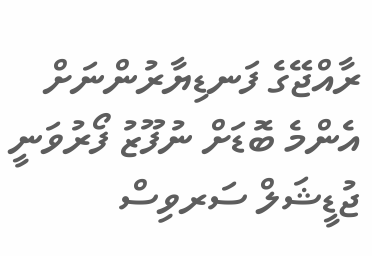ރާއްޖޭގެ ފަނޑިޔާރުންނަށް އެންމެ ބޮޑަށް ނުފޫޒު ފޯރުވަނީ ޖުޑީޝަލް ސަރވިސް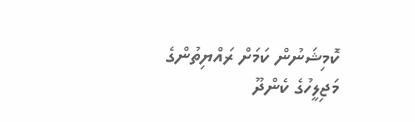ކޮމިޝަނުން ކަމަށް ރައްޔިތުންގެ މަޖިލީހުގެ ކެންދޫ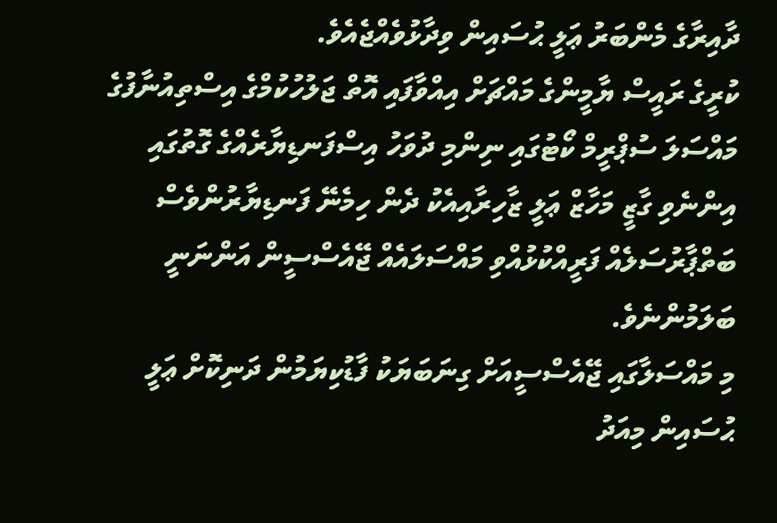ދާއިރާގެ މެންބަރު ޢަލީ ޙުސައިން ވިދާޅުވެއްޖެއެވެ.
ކުރީގެ ރައީސް ޔާމީންގެ މައްޗަށް އިއްވާފައި އޮތް ޖަލުހުކުމްގެ އިސްތިއުނާފުގެ މައްސަލަ ސުޕްރީމް ކޯޓުގައި ނިންމި ދުވަހު އިސްފަނޑިޔާރެއްގެ ގޮތުގައި އިންނެވި ގާޒީ މަހާޒް ޢަލީ ޒާހިރާއިއެކު ދެން ހިމެނޭ ފަނޑިޔާރުންވެސް ބަތްޕާރުސަލެއް ފަރީއްކުޅުއްވި މައްސަލައެއް ޖޭއެސްސީން އަންނަނީ ބަލަމުންނެވެ.
މި މައްސަލާގައި ޖޭއެސްސީއަށް ގިނަބަޔަކު ފާޑުކިޔަމުން ދަނިކޮށް ޢަލީ ޙުސައިން މިއަދު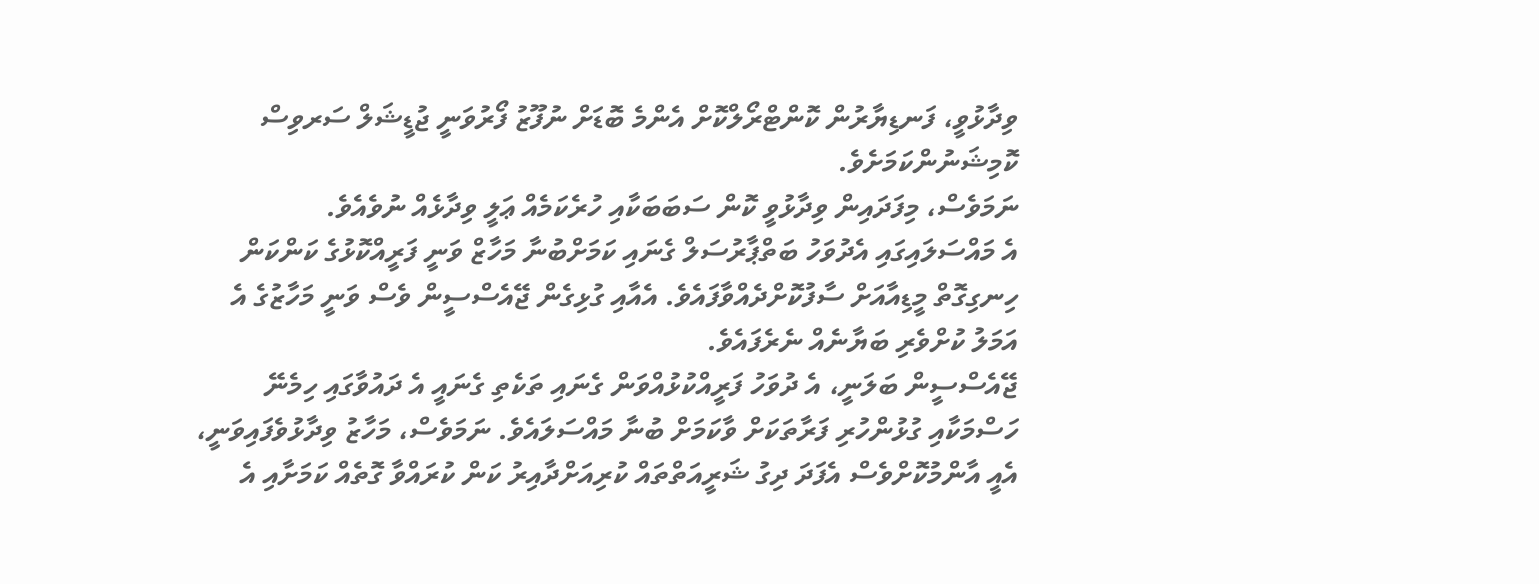ވިދާޅުވީ، ފަނޑިޔާރުން ކޮންޓްރޯލްކޮށް އެންމެ ބޮޑަށް ނުފޫޒު ފޯރުވަނީ ޖުޑީޝަލް ސަރވިސް ކޮމިޝަނުންކަމަށެވެ.
ނަމަވެސް، މިފަދައިން ވިދާޅުވީ ކޮން ސަބަބަކާއި ހުރެކަމެއް ޢަލީ ވިދާޅެއް ނުވެއެވެ.
އެ މައްސަލައިގައި އެދުވަހު ބަތްޕާރުސަލް ގެނައި ކަމަށްބުނާ މަހާޒް ވަނީ ފަރީއްކޮޅުގެ ކަންކަން ހިނގިގޮތް މީޑިއާއަށް ސާފުކޮށްދެއްވާފައެވެ. އެއާއި ގުޅިގެން ޖޭއެސްސީން ވެސް ވަނީ މަހާޒުގެ އެ އަމަލު ކުށްވެރި ބަޔާނެއް ނެރެފައެވެ.
ޖޭއެސްސީން ބަލަނީ، އެ ދުވަހު ފަރީއްކުޅުއްވަން ގެނައި ތަކެތި ގެނައީ އެ ދައުވާގައި ހިމެނޭ ހަސްމަކާއި ގުޅުންހުރި ފަރާތަކަށް ވާކަމަށް ބުނާ މައްސަލައެވެ. ނަމަވެސް، މަހާޒު ވިދާޅުވެފައިވަނީ، އެއީ އާންމުކޮށްވެސް އެފަދަ ދިގު ޝަރީއަތްތައް ކުރިއަށްދާއިރު ކަން ކުރައްވާ ގޮތެއް ކަމަށާއި އެ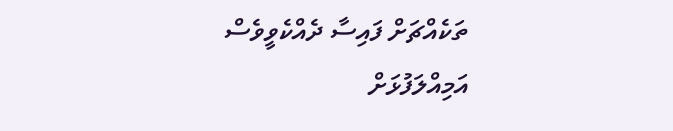ތަކެއްޗަށް ފައިސާ ދެއްކެވީވެސް އަމިއްލަފުޅަށް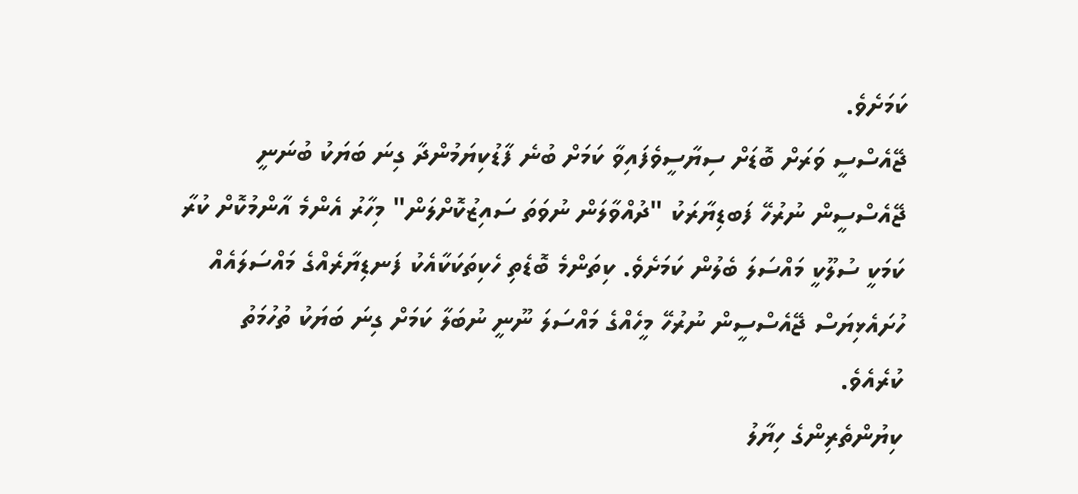ކަމަށެވެ.
ޖޭއެސްސީ ވަރަށް ބޮޑަށް ސިޔާސީވެފައިވާ ކަމަށް ބުނެ ފާޑުކިޔަމުންދާ ގިނަ ބަޔަކު ބުނަނީ ޖޭއެސްސީން ނުރުހޭ ފަބޑިޔާރަކު "ދުއްވާލަން ނުވަތަ ސައިޒުކޮށްލަން" މިހާރު އެންމެ އާންމުކޮށް ކުރާ ކަމަކީ ސުލޫކީ މައްސަލަ ބެލުން ކަމަށެވެ. ކިތަންމެ ބޮޑެތި ހެކިތަކަކާއެކު ފަނޑިޔާރެއްގެ މައްސަލައެއް ހުށައެޅިޔަސް ޖޭއެސްސީން ނުރުހޭ މީހެއްގެ މައްސަލަ ނޫނީ ނުބަލާ ކަމަށް ގިނަ ބަޔަކު ތުހުމަތު ކުރެއެވެ.
ކިޔުންތެރިންގެ ހިޔާލު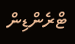ޓްރެންޑިން